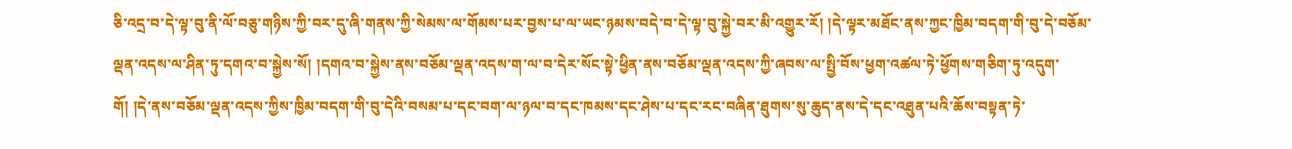ཅི་འདྲ་བ་དེ་ལྟ་བུ་ནི་ལོ་བཅུ་གཉིས་ཀྱི་བར་དུ་ཞི་གནས་ཀྱི་སེམས་ལ་གོམས་པར་བྱས་པ་ལ་ཡང་ཉམས་བདེ་བ་དེ་ལྟ་བུ་སྐྱེ་བར་མི་འགྱུར་རོ། །དེ་ལྟར་མཐོང་ནས་ཀྱང་ཁྱིམ་བདག་གི་བུ་དེ་བཅོམ་ལྡན་འདས་ལ་ཤིན་ཏུ་དགའ་བ་སྐྱེས་སོ། །དགའ་བ་སྐྱེས་ནས་བཅོམ་ལྡན་འདས་ག་ལ་བ་དེར་སོང་སྟེ་ཕྱིན་ནས་བཅོམ་ལྡན་འདས་ཀྱི་ཞབས་ལ་སྤྱི་བོས་ཕྱག་འཚལ་ཏེ་ཕྱོགས་གཅིག་ཏུ་འདུག་གོ། །དེ་ནས་བཅོམ་ལྡན་འདས་ཀྱིས་ཁྱིམ་བདག་གི་བུ་དེའི་བསམ་པ་དང་བག་ལ་ཉལ་བ་དང་ཁམས་དང་ཤེས་པ་དང་རང་བཞིན་ཐུགས་སུ་ཆུད་ནས་དེ་དང་འཐུན་པའི་ཆོས་བསྟན་ཏེ་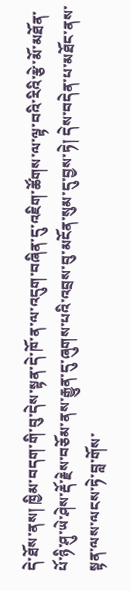དེ་ཐོས་ནས། ཁྱིམ་བདག་གི་བུ་དེས་སྟན་དེ་ཁོ་ན་ལ་འདུག་བཞིན་དུ་འཇིག་ཚོགས་ལ་ལྟ་བའི་རིའི་རྩེ་མོ་མཐོན་པོ་ཉི་ཤུ་ཡེ་ཤེས་རྡོ་རྗེས་བཅོམ་ནས་རྒྱུན་དུ་ཞུགས་པའི་འབྲས་བུ་མངོན་སུམ་དུ་བྱས་ཏེ། དེས་བདེན་པ་མཐོང་ནས་སྟན་ལས་ལངས་ཏེ་བླ་གོས་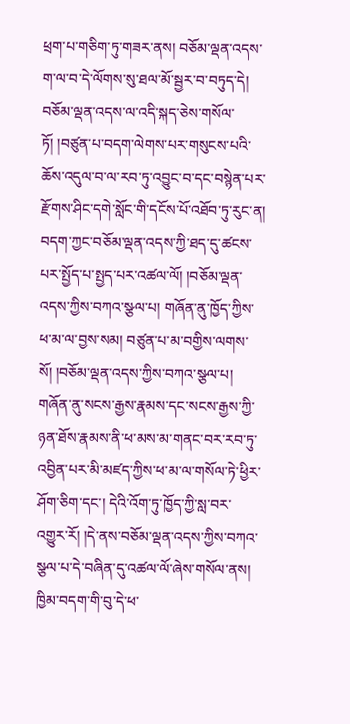ཕྲག་པ་གཅིག་ཏུ་གཟར་ནས། བཅོམ་ལྡན་འདས་ག་ལ་བ་དེ་ལོགས་སུ་ཐལ་མོ་སྦྱར་བ་བཏུད་དེ། བཅོམ་ལྡན་འདས་ལ་འདི་སྐད་ཅེས་གསོལ་ཏོ། །བཙུན་པ་བདག་ལེགས་པར་གསུངས་པའི་ཆོས་འདུལ་བ་ལ་རབ་ཏུ་འབྱུང་བ་དང་བསྙེན་པར་རྫོགས་ཤིང་དགེ་སློང་གི་དངོས་པོ་འཐོབ་ཏུ་རུང་ན། བདག་ཀྱང་བཅོམ་ལྡན་འདས་ཀྱི་ཐད་དུ་ཚངས་པར་སྤྱོད་པ་སྤྱད་པར་འཚལ་ལོ། །བཅོམ་ལྡན་འདས་ཀྱིས་བཀའ་སྩལ་པ། གཞོན་ནུ་ཁྱོད་ཀྱིས་ཕ་མ་ལ་བྱས་སམ། བཙུན་པ་མ་བགྱིས་ལགས་སོ། །བཅོམ་ལྡན་འདས་ཀྱིས་བཀའ་སྩལ་པ། གཞོན་ནུ་སངས་རྒྱས་རྣམས་དང་སངས་རྒྱས་ཀྱི་ཉན་ཐོས་རྣམས་ནི་ཕ་མས་མ་གནང་བར་རབ་ཏུ་འབྱིན་པར་མི་མཛད་ཀྱིས་ཕ་མ་ལ་གསོལ་ཏེ་ཕྱིར་ཤོག་ཅིག་དང་། དེའི་འོག་ཏུ་ཁྱོད་ཀྱི་སླ་བར་འགྱུར་རོ། །དེ་ནས་བཅོམ་ལྡན་འདས་ཀྱིས་བཀའ་སྩལ་པ་དེ་བཞིན་དུ་འཚལ་ལོ་ཞེས་གསོལ་ནས། ཁྱིམ་བདག་གི་བུ་དེ་ཕ་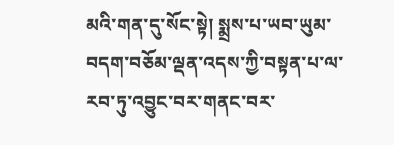མའི་གན་དུ་སོང་སྟེ། སྨྲས་པ་ཡབ་ཡུམ་བདག་བཅོམ་ལྡན་འདས་ཀྱི་བསྟན་པ་ལ་རབ་ཏུ་འབྱུང་བར་གནང་བར་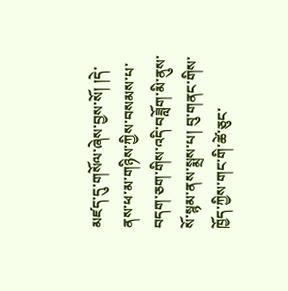མཛད་དུ་གསོལ་ཞེས་བྱས་སོ། །དེ་ནས་ཕ་མ་གཉིས་ཀྱིས་བསམས་པ་བདག་ཅག་གིས་འདི་བཟློག་མི་ནུས་སོ་སྙམ་ནས་སྨྲས་པ། བུ་གནང་གིས་ཁྱོད་ཀྱིས་གང་གི་ཚེ་ཅུང་